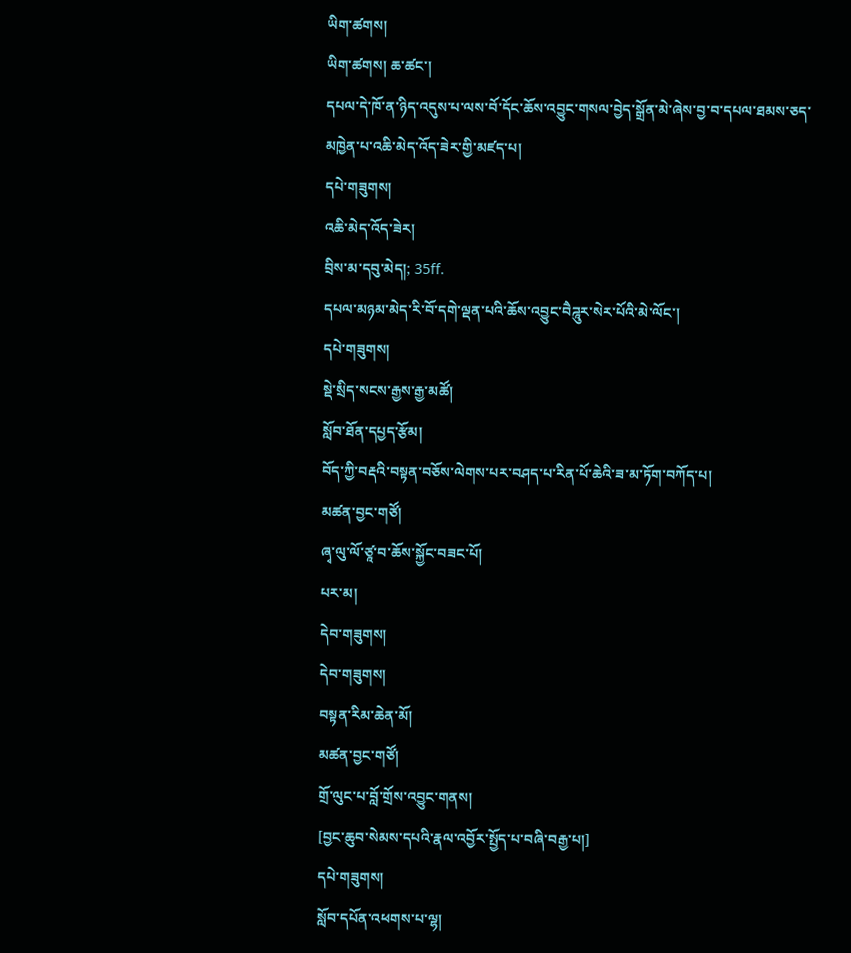ཡིག་ཚགས།
ཡིག་ཚགས། ཆ་ཚང་།
དཔལ་དེ་ཁོ་ན་ཉིད་འདུས་པ་ལས་བོ་དོང་ཆོས་འབྱུང་གསལ་བྱེད་སྒྲོན་མེ་ཞེས་བྱ་བ་དཔལ་ཐམས་ཅད་མཁྱེན་པ་འཆི་མེད་འོད་ཟེར་གྱི་མཛད་པ།
དཔེ་གཟུགས།
འཆི་མེད་འོད་ཟེར།
བྲིས་མ་དབུ་མེད།; 35ff.
དཔལ་མཉམ་མེད་རི་བོ་དགེ་ལྡན་པའི་ཆོས་འབྱུང་བཻཌཱུར་སེར་པོའི་མེ་ལོང་།
དཔེ་གཟུགས།
སྡེ་སྲིད་སངས་རྒྱས་རྒྱ་མཚོ།
སློབ་ཐོན་དཔྱད་རྩོམ།
བོད་ཀྱི་བརྡའི་བསྟན་བཅོས་ལེགས་པར་བཤད་པ་རིན་པོ་ཆེའི་ཟ་མ་ཏོག་བཀོད་པ།
མཚན་བྱང་གཙོ།
ཞྭ་ལུ་ལོ་ཙཱ་བ་ཆོས་སྐྱོང་བཟང་པོ།
པར་མ།
དེབ་གཟུགས།
དེབ་གཟུགས།
བསྟན་རིམ་ཆེན་མོ།
མཚན་བྱང་གཙོ།
གྲོ་ལུང་པ་བློ་གྲོས་འབྱུང་གནས།
[བྱང་ཆུབ་སེམས་དཔའི་རྣལ་འབྱོར་སྤྱོད་པ་བཞི་བརྒྱ་པ།]
དཔེ་གཟུགས།
སློབ་དཔོན་འཕགས་པ་ལྷ།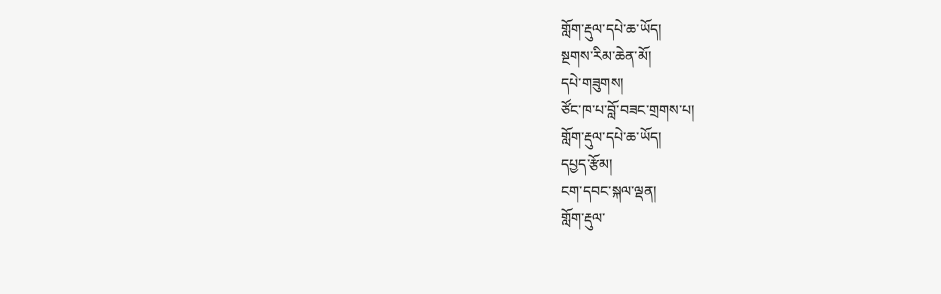གློག་རྡུལ་དཔེ་ཆ་ཡོད།
སྔགས་རིམ་ཆེན་མོ།
དཔེ་གཟུགས།
ཙོང་ཁ་པ་བློ་བཟང་གྲགས་པ།
གློག་རྡུལ་དཔེ་ཆ་ཡོད།
དཔྱད་རྩོམ།
ངག་དབང་སྐལ་ལྡན།
གློག་རྡུལ་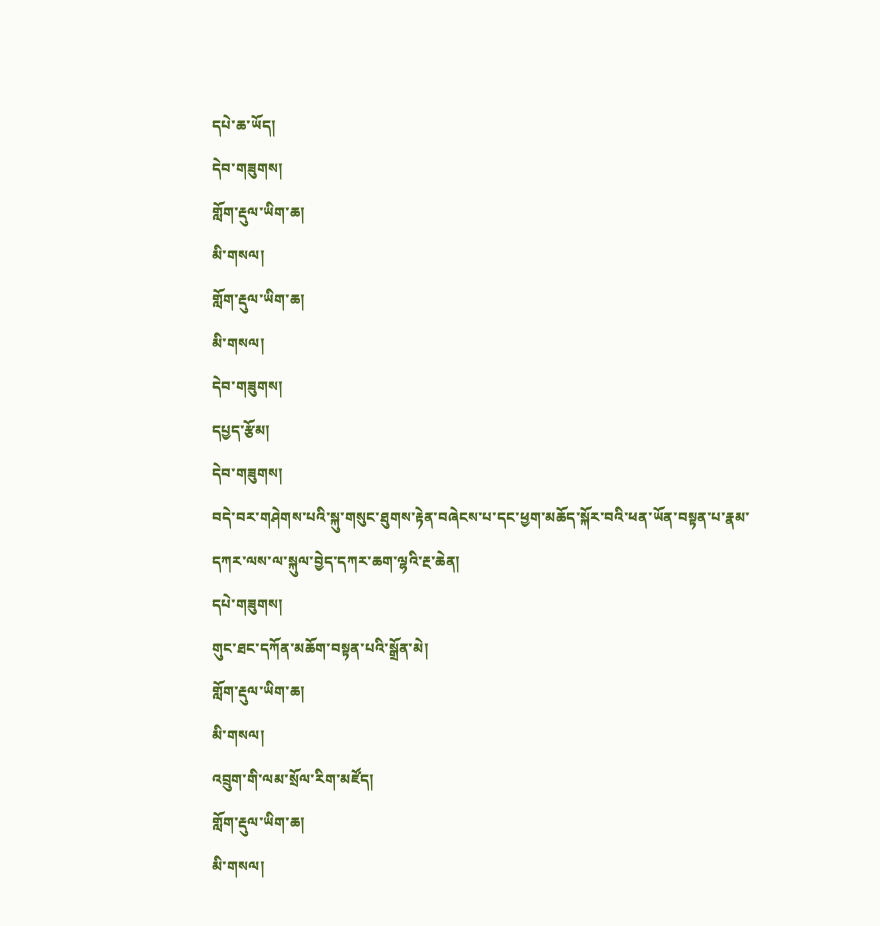དཔེ་ཆ་ཡོད།
དེབ་གཟུགས།
གློག་རྡུལ་ཡིག་ཆ།
མི་གསལ།
གློག་རྡུལ་ཡིག་ཆ།
མི་གསལ།
དེབ་གཟུགས།
དཔྱད་རྩོམ།
དེབ་གཟུགས།
བདེ་བར་གཤེགས་པའི་སྐུ་གསུང་ཐུགས་རྟེན་བཞེངས་པ་དང་ཕྱག་མཆོད་སྐོར་བའི་ཕན་ཡོན་བསྟན་པ་རྣམ་དཀར་ལས་ལ་སྐུལ་བྱེད་དཀར་ཆག་ལྷའི་རྔ་ཆེན།
དཔེ་གཟུགས།
གུང་ཐང་དཀོན་མཆོག་བསྟན་པའི་སྒྲོན་མེ།
གློག་རྡུལ་ཡིག་ཆ།
མི་གསལ།
འབྲུག་གི་ལམ་སྲོལ་རིག་མཛོད།
གློག་རྡུལ་ཡིག་ཆ།
མི་གསལ།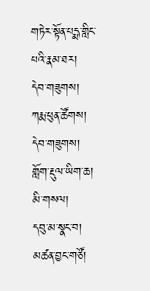གཏེར་སྟོན་པདྨ་གླིང་པའི་རྣམ་ཐར།
དེབ་གཟུགས།
ཀརྨ་ཕུན་ཚོགས།
དེབ་གཟུགས།
གློག་རྡུལ་ཡིག་ཆ།
མི་གསལ།
དབུ་མ་སྣང་བ།
མཚན་བྱང་གཙོ།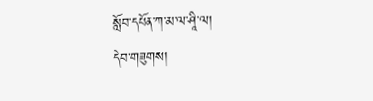སློབ་དཔོན་ཀ་མ་ལ་ཤཱི་ལ།
དེབ་གཟུགས།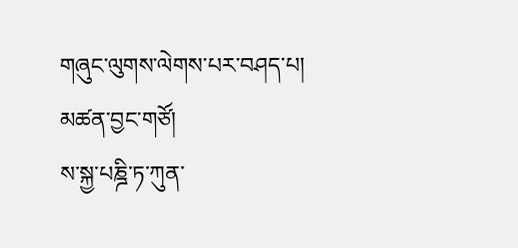གཞུང་ལུགས་ལེགས་པར་བཤད་པ།
མཚན་བྱང་གཙོ།
ས་སྐྱ་པཎྜི་ཏ་ཀུན་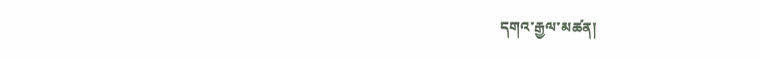དགའ་རྒྱལ་མཚན།